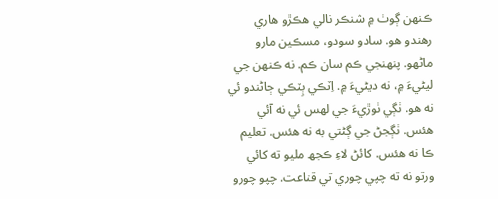ڪنھن ڳوٺ ۾ شنڪر نالي ھڪڙو ھاري رھندو ھو. سادو سودو، مسڪين مارو ماڻھو. پنھنجي ڪم سان ڪم. نه ڪنھن جي ليڻيءَ ۾، نه ديڻيءَ ۾. اِٽڪي ٻِٽڪي ڄاڻندو ئي نه ھو. ٺڳي ٺوڙيءَ جي لھس ئي نه آئي ھئس. ٺڳجڻ جي ڳڻتي به نه ھئس. تعليم ڪا نه ھئس. کائڻ لاءِ ڪجھ مليو ته کائي ورتو نه ته چپي چوري تي قناعت. چپو چورو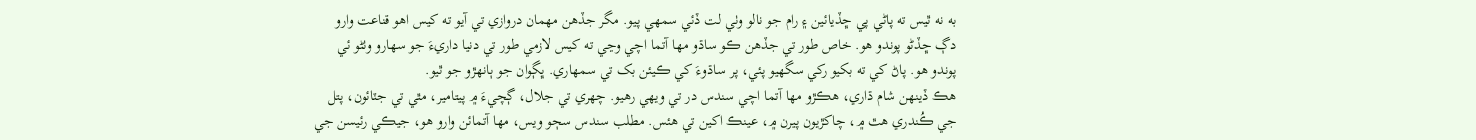به نه ٿيس ته پاڻي پي ڇڏيائين ۽ رام جو نالو وٺي لت ڏئي سمھي پيو. مگر جڏھن مھمان دروازي تي آيو ته کيس اھو قناعت وارو دڳ ڇڏڻو پوندو ھو. خاص طور تي جڏھن ڪو ساڌو مھا آتما اچي وڃي ته کيس لازمي طور تي دنيا داريءَ جو سھارو وٺڻو ئي پوندو ھو. پاڻ کي ته بکيو رکي سگھيو پئي، پر ساڌوءَ کي ڪيئن بک تي سمھاري. ڀڳوان جو ٻانھڙو جو ٿيو.
ھڪ ڏينھن شام ڌاري، ھڪڙو مھا آتما اچي سندس در تي ويھي رھيو. چھري تي جلال، ڳچيءَ ۾ پيتامير، مٿي تي جٽائون، پتل جي ڪُندري ھٿ ۾، چاکڙيون پيرن ۾، عينڪ اکين تي ھئس. مطلب سندس سڄو ويس، مھا آتمائن وارو ھو، جيڪي رئيسن جي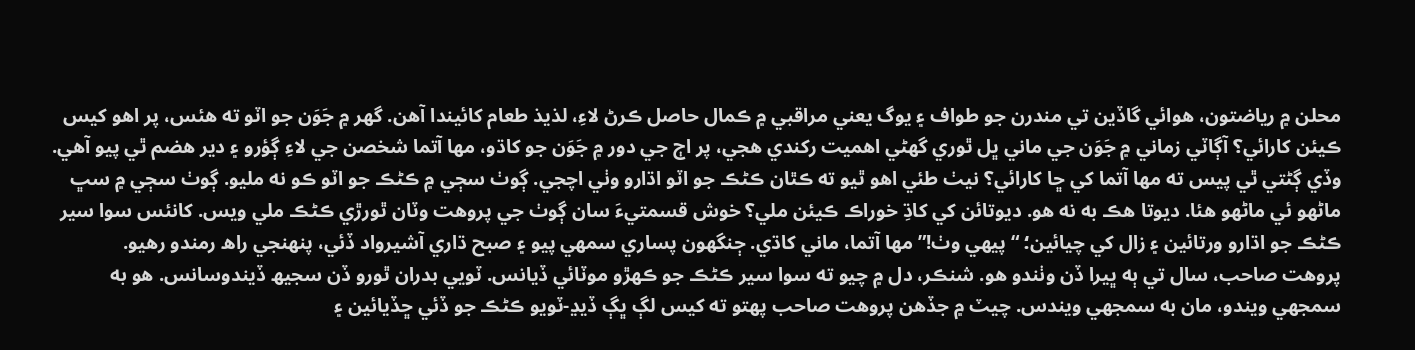محلن ۾ رياضتون، ھوائي گاڏين تي مندرن جو طواف ۽ يوگ يعني مراقبي ۾ ڪمال حاصل ڪرڻ لاءِ، لذيذ طعام کائيندا آھن. گھر ۾ جَوَن جو اٽو ته ھئس، پر اھو کيس ڪيئن کارائي؟ آڳاٽي زماني ۾ جَوَن جي ماني ڀل ٿوري گھڻي اھميت رکندي ھجي، پر اڄ جي دور ۾ جَوَن جو کاڌو، مھا آتما شخصن جي لاءِ ڳؤرو ۽ دير ھضم ٿي پيو آهي. وڏي ڳڻتي ٿي پيس ته مھا آتما کي ڇا کارائي؟ نيٺ طئي اھو ٿيو ته ڪٿان ڪڻڪ جو اٽو اڌارو وٺي اچجي. ڳوٺ سڄي ۾ ڪڻڪ جو اٽو ڪو نه مليو. ڳوٺ سڄي ۾ سڀ ماڻھو ئي ماڻھو ھئا. ديوتا ھڪ به نه ھو. ديوتائن کي کاڌِ خوراڪ ڪيئن ملي؟ خوش قسمتيءَ سان ڳوٺ جي پروھت وٽان ٿورڙي ڪڻڪ ملي ويس. کانئس سوا سير ڪڻڪ جو اڌارو ورتائين ۽ زال کي چيائين؛ “پيھي وٺ!” مھا آتما، ماني کاڌي. ڄنگھون پساري سمھي پيو ۽ صبح ڌاري آشيرواد ڏئي، پنھنجي راھ رمندو رھيو.
پروھت صاحب، سال تي ٻه ڀيرا ڏن وٺندو ھو. شنڪر، دل ۾ چيو ته سوا سير ڪڻڪ جو ڪھڙو موٽائي ڏيانس. ٽويي بدران ٿورو ڏن سجيھ ڏيندوسانس. ھو به سمجھي ويندو، مان به سمجھي ويندس. چيٽ ۾ جڏھن پروھت صاحب پھتو ته کيس لڳ ڀڳ ڏيڍ-ٽويو ڪڻڪ جو ڏئي ڇڏيائين ۽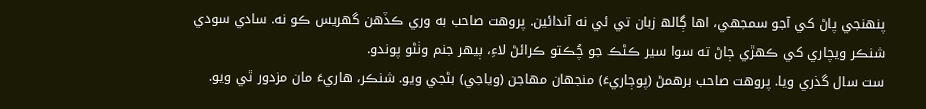پنھنجي پاڻ کي آجو سمجھي، اھا ڳالھ زبان تي ئي نه آندائين. پروھت صاحب به وري ڪڏھن گھريس ڪو نه. سادي سودي شنڪر ويچاري کي ڪھڙي ڄاڻ ته سوا سير ڪڻڪ جو چُڪتو ڪرائڻ لاءِ، ٻيھر جنم وٺڻو پوندو.
ست سال گذري ويا. پروھت صاحب برھمڻ (پوڄاريءَ) منجھان مھاجن (وياجي) بڻجي ويو. شنڪر، ھاريءَ مان مزدور ٿي ويو.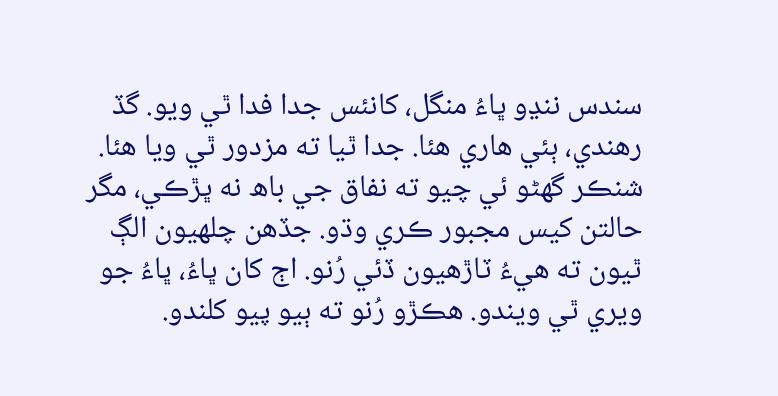سندس ننڍو ڀاءُ منگل، کانئس جدا فدا ٿي ويو. گڏ رھندي، ٻئي ھاري ھئا. جدا ٿيا ته مزدور ٿي ويا ھئا. شنڪر گھڻو ئي چيو ته نفاق جي باھ نه ڀڙڪي، مگر حالتن کيس مجبور ڪري وڌو. جڏھن چلھيون الڳ ٿيون ته ھيءُ ٽاڙھيون ڏئي رُنو. اڄ کان ڀاءُ، ڀاءُ جو ويري ٿي ويندو. ھڪڙو رُنو ته ٻيو پيو کلندو.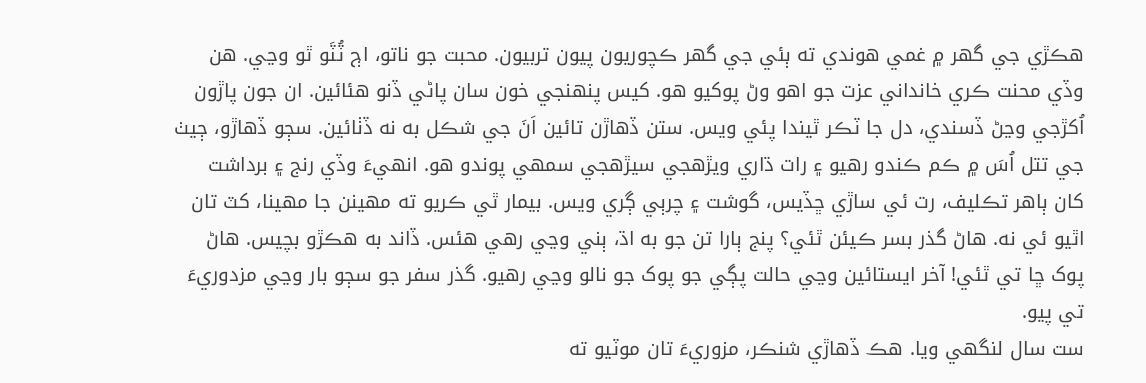ھڪڙي جي گھر ۾ غمي ھوندي ته ٻئي جي گھر ڪچوريون پيون تربيون. محبت جو ناتو، اڄ ٽُٽَو ٿو وڃي. ھن وڏي محنت ڪري خانداني عزت جو اھو وڻ پوکيو ھو. کيس پنھنجي خون سان پاڻي ڏنو ھئائين. ان جون پاڙون اُکڙجي وڃڻ ڏسندي، دل جا ٽڪر ٿيندا پئي ويس. ستن ڏھاڙن تائين اَنَ جي شڪل به نه ڏٺائين. سڄو ڏھاڙو، ڄيٺ جي تتل اُسَ ۾ ڪم ڪندو رھيو ۽ رات ڌاري ويڙھجي سيڙھجي سمھي پوندو ھو. انھيءَ وڏي رنج ۽ برداشت کان ٻاھر تڪليف، رت ئي ساڙي ڇڏيس، گوشت ۽ چرٻي ڳري ويس. بيمار ٿي ڪريو ته مھينن جا مھينا، کٽ تان اٿيو ئي نه. ھاڻ گذر بسر ڪيئن ٿئي؟ پنج ٻارا تن جو به اڌ، ٻني وڃي رھي ھئس. ڏاند به ھڪڙو بچيس. ھاڻ پوک ڇا تي ٿئي! آخر ايستائين وڃي حالت پڳي جو پوک جو نالو وڃي رھيو. گذر سفر جو سڄو بار وڃي مزدوريءَ تي پيو.
ست سال لنگھي ويا. ھڪ ڏھاڙي شنڪر، مزوريءَ تان موٽيو ته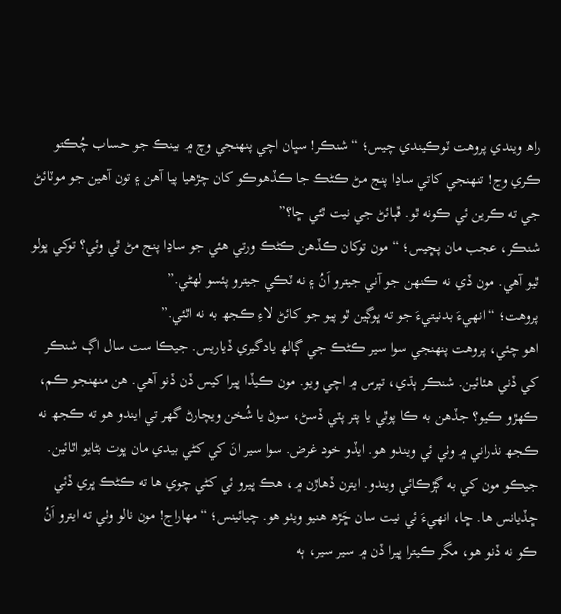راھ ويندي پروھت ٽوڪيندي چيس؛ “شنڪر! سڀان اچي پنھنجي وچ ۾ بينڪ جو حساب چُڪتو ڪري وڃ! تنھنجي کاتي ساڍا پنج مڻ ڪڻڪ جا ڪڏھوڪو کان چڙھيا پيا آھن ۽ تون آھين جو موٽائڻ جي ته ڪرين ئي ڪونه ٿو. ڦٻائڻ جي نيت ٿئي ڇا؟”
شنڪر، عجب مان پڇيس؛ “مون توکان ڪڏھن ڪڻڪ ورتي ھئي جو ساڍا پنج مڻ ٿي وئي؟ توکي ڀولو ٿيو آھي. مون ڏي نه ڪنھن جو آني جيترو اَنُ ۽ نه ٽڪي جيترو پئسو لھڻي.”
پروھت؛ “انھيءَ بدنيتيءَ جو ته ڀوڳين ٿو پيو جو کائڻ لاءِ ڪجھ به نه اٿئي.”
اھو چئي، پروھت پنھنجي سوا سير ڪڻڪ جي ڳالھ يادگيري ڏياريس. جيڪا ست سال اڳ شنڪر کي ڏني ھئائين. شنڪر ٻڌي، تپرس ۾ اچي ويو. مون ڪيڏا ڀيرا کيس ڏن ڏنو آهي. ھن منھنجو ڪم، ڪھڙو ڪيو؟ جڏھن به ڪا پوٿي يا پتر پٽي ڏسڻ، سوڻ يا شُخن ويچارڻ گھر تي ايندو ھو ته ڪجھ نه ڪجھ نذراني ۾ وٺي ئي ويندو ھو. ايڏو خود غرض. سوا سير انَ کي کڻي بيدي مان ڀوت بڻايو اٿائين. جيڪو مون کي به ڳڙڪائي ويندو. ايترن ڏھاڙن ۾، ھڪ ڀيرو ئي کڻي چوي ھا ته ڪڻڪ ڀري ڏئي ڇڏيانس ھا. ڇا، انھيءَ ئي نيت سان ڇَڙھ ھنيو ويٺو ھو. چيائينس؛ “مھاراج! مون نالو وٺي ته ايترو اَنُ ڪو نه ڏنو ھو، مگر ڪيترا ڀيرا ڏن ۾ سير سير، ٻه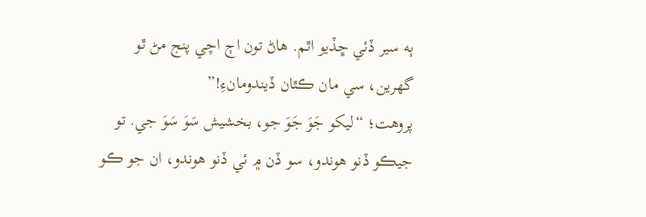ٻه سير ڏئي ڇڏيو اٿم. ھاڻ تون اڄ اچي پنج مڻ ٿو گھرين، سي مان ڪٿان ڏيندومانءِ!”
پروھت؛ “ليکو جَوَ جَوَ جو، بخشيش سَوَ سَوَ جي. تو جيڪو ڏنو ھوندو، سو ڏن ۾ ئي ڏنو ھوندو، ان جو ڪو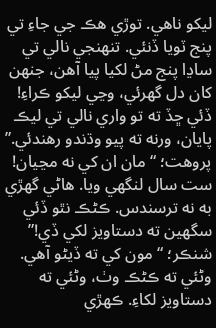ليکو ناھي. توڙي ھڪ جي جاءِ تي پنج ٽويا ڏنئي. تنھنجي نالي تي ساڍا پنج مڻ لکيا پيا آھن، جنھن کان دل گھرئي، وڃي ليکو ڪراءِ! ڏئي ڇڏ ته تو واري نالي تي ليڪ پايان، ورنه ته پيو وڌندو رھندئي.”
پروھت؛ “مان ان کي نه مڃيان! ست سال لنگھي ويا. ھاڻي گھڙي به نه ترسندس. ڪڻڪ نٿو ڏئي سگھين ته دستاويز لکي ڏي!”
شنڪر؛ “مون کي ته ڏيڻو آهي. وڻئي ته ڪڻڪ وٺ، وڻئي ته دستاويز لکاءِ. ڪھڙي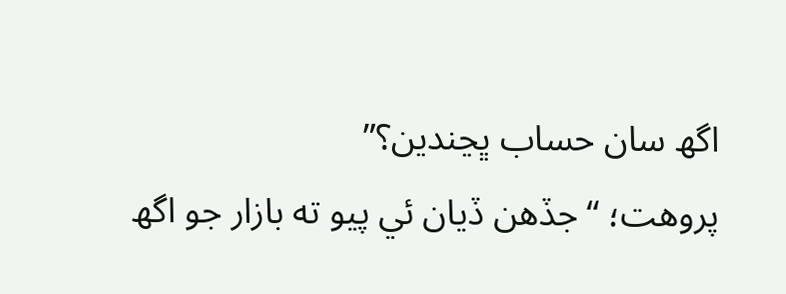اگھ سان حساب ڀڃندين؟”
پروھت؛ “جڏھن ڏيان ئي پيو ته بازار جو اگھ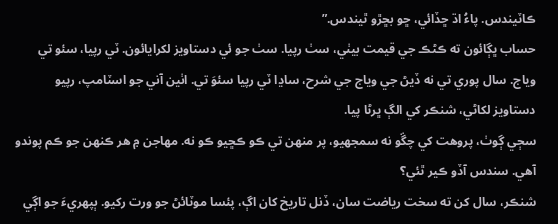ڪاٽيندس. پاءُ اڌ ڇڏائي، ڇو بڇڙو ٿيندس.”
حساب ڀڳائون ته ڪڻڪ جي قيمت بيٺي، سٺ رپيا. سٺ جو ئي دستاويز لکرايائون. ٽي رپيا، سئو تي وياج. سال پوري تي نه ڏيڻ جي وياج جي شرح، ساڍا ٽي رپيا سئوَ تي. اٺين آني جو اسٽامپ، رپيو دستاويز لکاڻي، شنڪر کي الڳ ڀرڻا پيا.
سڄي ڳوٺ، پروھت کي چڱو نه سمجھيو، پر منھن تي ڪو ڪڇيو ڪو نه. مھاجن ۾ ھر ڪنھن جو ڪم پوندو آهي. سندس آڏو ڪير ٿئي؟
شنڪر، سال کن ته سخت رياضت سان، ڏنل تاريخ کان اڳ، پئسا موٽائڻ جو ورت رکيو. ٻپھريءَ جو اڳي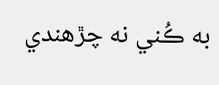به ڪُني نه چڙھندي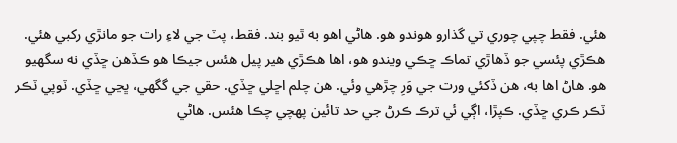ھئي. فقط چپي چوري تي گذارو ھوندو ھو. ھاڻي اھو به ٿيو بند. فقط، پٽ جي لاءِ رات جو مانڙي رکبي ھئي. ھڪڙي پئسي جو ڏھاڙي تماڪ ڇڪي ويندو ھو، اھا ھڪڙي ھير پيل ھئس جيڪا ھو ڪڏھن ڇڏي نه سگھيو ھو. ھاڻ اھا به، ھن ڏکئي ورت جي وَرِ چڙھي وئي. ھن چلم اڇلي ڇڏي. حقي جي گگھي، ڀڃي ڇڏي. ٽوپي ٽڪر ٽڪر ڪري ڇڏي. ڪپڙا، اڳي ئي ترڪ ڪرڻ جي حد تائين پھچي چڪا ھئس. ھاڻي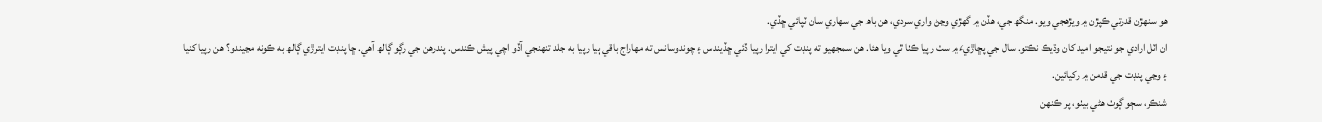ھو سنھڙن قدرتي ڪپڙن ۾ ويڙھجي ويو. منگھ جي، ھڏن ۾ گھڙي وڃڻ واري سردي، ھن باھ جي سھاري سان ٽپائي ڇڏي.
ان اٽل ارادي جو نتيجو اميد کان وڌيڪ نڪتو. سال جي پڇاڙيءَ ۾ سٺ رپيا ڪٺا ٿي ويا ھئا. ھن سمجھيو ته پنڊت کي ايترا رپيا ڏئي ڇڏيندس ۽ چوندوسانس ته مھاراج باقي ٻيا رپيا به جلد تنھنجي آڏو اچي پيش ڪندس. پندرھن جي رڳو ڳالھ آهي. ڇا پنڊت ايترڙي ڳالھ به ڪونه مڃيندو؟ ھن رپيا کنيا ۽ وڃي پنڊت جي قدمن ۾ رکيائين.
شنڪر، سڄو ڳوٺ ھڻي بيٺو، پر ڪنھن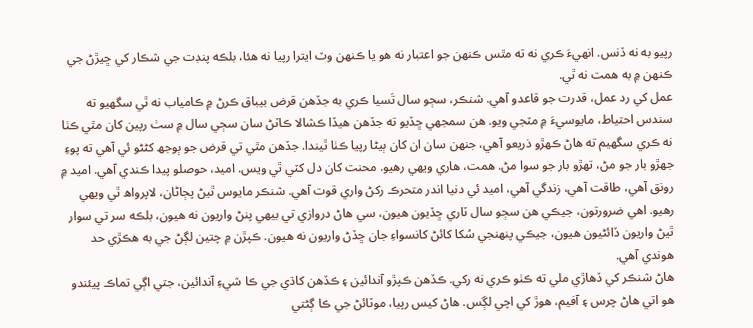رپيو به نه ڏنس. انھيءَ ڪري نه ته مٿس ڪنھن جو اعتبار نه ھو يا ڪنھن وٽ ايترا رپيا نه ھئا، بلڪه پنڊت جي شڪار کي ڇيڙڻ جي ڪنھن ۾ به ھمت نه ٿي.
عمل کي رد عمل، قدرت جو قاعدو آهي. شنڪر، سڄو سال تَسيا ڪري به جڏھن قرض بيباق ڪرڻ ۾ ڪامياب نه ٿي سگھيو ته سندس احتياط، مايوسيءَ ۾ مٽجي ويو. ھن سمجھي ڇڏيو ته جڏھن ھيڏا ڪشالا ڪاٽڻ سان سڄي سال ۾ سٺ رپين کان مٿي ڪٺا نه ڪري سگھيم ته ھاڻ ڪھڙو ذريعو آهي، جنھن سان ان کان ٻيڻا رپيا ڪٺا ٿيندا. جڏھن مٿي تي قرض جو ٻوجھ کڻڻو ئي آھي ته پوءِ جھڙو بار جو مڻ، تھڙو بار جو سوا مڻ. ھمت، ھاري ويھي رھيو. محنت کان دل کٽي ٿي ويس. اميد، حوصلو پيدا ڪندي آهي. اميد ۾ رونق آهي، طاقت آهي، زندگي آهي، اميد ئي دنيا اندر متحرڪ رکڻ واري قوت آهي. شنڪر مايوس ٿيڻ پڄاڻان، لاپرواھ ٿي ويھي رھيو. اھي ضرورتون، جيڪي ھن سڄو سال ٽاري ڇڏيون ھيون، سي ھاڻ دروازي تي بيھي پنڻ واريون نه ھيون، بلڪه سر تي سوار ٿيڻ واريون ڏائڻيون ھيون، جيڪي پنھنجي سُکا کائڻ کانسواءِ جان ڇڏڻ واريون نه ھيون. ڪپڙن ۾ چتين لڳڻ جي به ھڪڙي حد ھوندي آهي.
ھاڻ شنڪر کي ڏھاڙي ملي ته ڪٺو ڪري نه رکي. ڪڏھن ڪپڙو آندائين ۽ ڪڏھن کاڌي جي ڪا شيءِ آندائين، جتي اڳي تماڪ پيئندو ھو اتي ھاڻ چرس ۽ آفيم، ھوڙ کي اچي لڳس. ھاڻ کيس رپيا، موٽائڻ جي ڪا ڳڻتي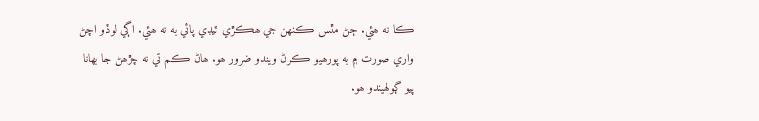ڪا نه ھئي. ڄڻ مٿس ڪنھن جي ھڪڙي ٽيڊي پائي به نه ھئي. اڳي لوڏو اچڻ واري صورت ۾ به پورھيو ڪرڻ ويندو ضرور ھو. ھاڻ ڪم تي نه چڙھڻ جا بھانا پيو ڳولهيندو ھو.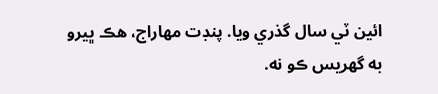ائين ٽي سال گذري ويا. پنڊت مھاراج، ھڪ ڀيرو به گھريس ڪو نه.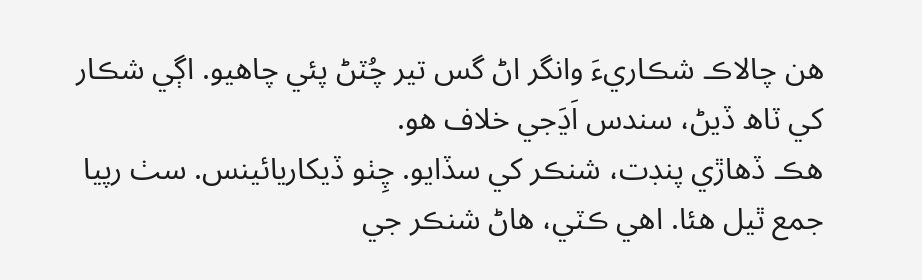ھن چالاڪ شڪاريءَ وانگر اڻ گس تير چُٽڻ پئي چاھيو. اڳي شڪار کي ٽاھ ڏيڻ، سندس اَڍَجي خلاف ھو.
ھڪ ڏھاڙي پنڊت، شنڪر کي سڏايو. چِٺو ڏيکاريائينس. سٺ رپيا جمع ٿيل ھئا. اھي ڪٽي، ھاڻ شنڪر جي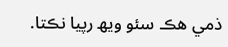ذمي ھڪ سئو ويھ رپيا نڪتا.